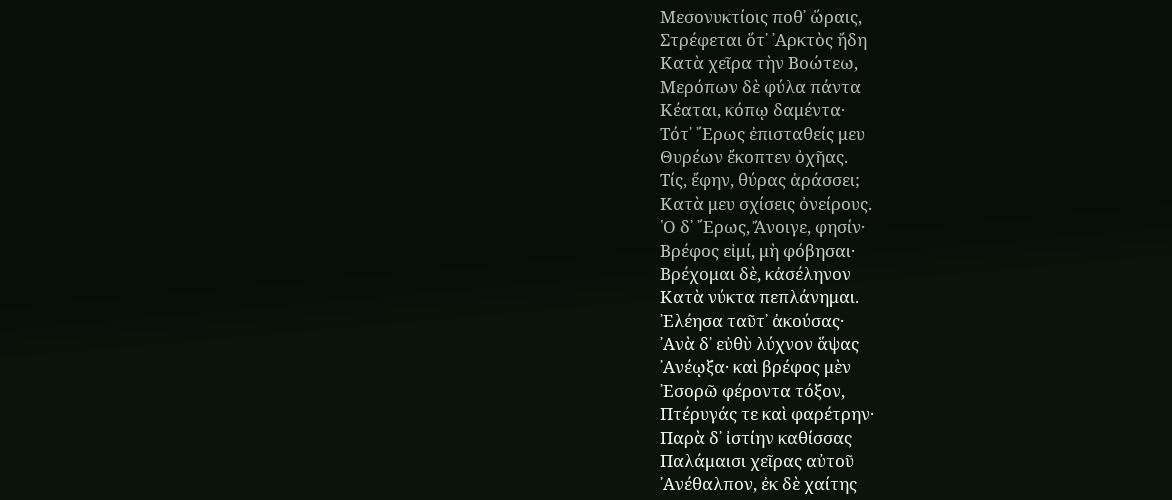Μεσονυκτίοις ποθ᾽ ὥραις,
Στρέφεται ὅτ᾽ ᾿Αρκτὸς ἤδη
Κατὰ χεῖρα τὴν Βοώτεω,
Μερόπων δὲ φύλα πάντα
Κέαται, κόπῳ δαμέντα·
Τότ᾽ ῎Ερως ἐπισταθείς μευ
Θυρέων ἔκοπτεν ὀχῆας.
Τίς, ἔφην, θύρας ἀράσσει;
Κατὰ μευ σχίσεις ὀνείρους.
῾Ο δ᾽ ῎Ερως, Ἄνοιγε, φησίν·
Βρέφος εἰμί, μὴ φόβησαι·
Βρέχομαι δὲ, κἀσέληνον
Κατὰ νύκτα πεπλάνημαι.
᾿Ελέησα ταῦτ᾽ ἀκούσας·
᾿Ανὰ δ᾽ εὐθὺ λύχνον ἅψας
᾿Ανέῳξα· καὶ βρέφος μὲν
᾿Εσορῶ φέροντα τόξον,
Πτέρυγάς τε καὶ φαρέτρην·
Παρὰ δ᾽ ἰστίην καθίσσας
Παλάμαισι χεῖρας αὐτοῦ
᾿Ανέθαλπον, ἐκ δὲ χαίτης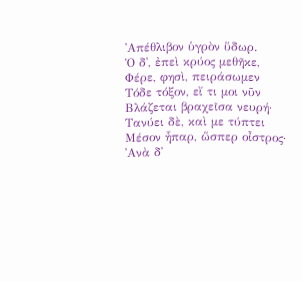᾿Απέθλιβον ὑγρὸν ὕδωρ.
Ὁ δ᾽, ἐπεὶ κρύος μεθῆκε,
Φέρε, φησὶ, πειράσωμεν
Τόδε τόξον, εἴ τι μοι νῦν
Βλάζεται βραχεῖσα νευρή·
Τανύει δὲ, καὶ με τύπτει
Μέσον ἧπαρ, ὥσπερ οἶστρος·
᾿Ανὰ δ᾽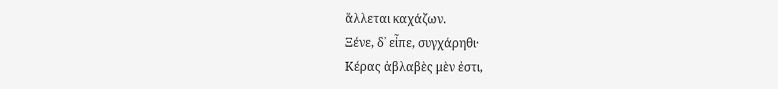ἅλλεται καχάζων.
Ξένε, δ᾽ εἶπε, συγχάρηθι·
Κέρας ἀβλαβὲς μὲν ἐστι,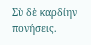Σὺ δὲ καρδίην πονήσεις.